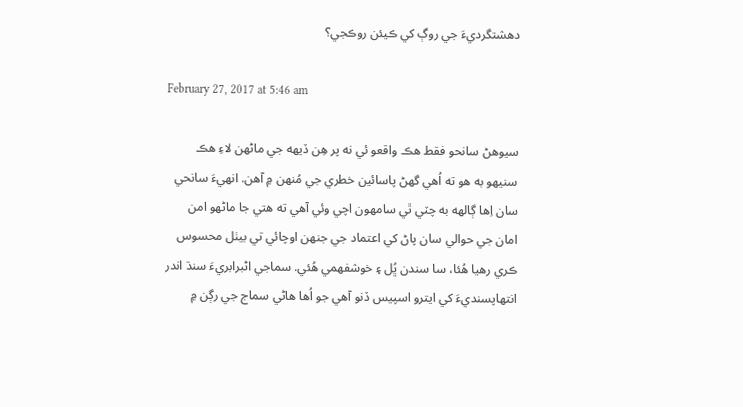دهشتگرديءَ جي روڳ کي ڪيئن روڪجي؟

February 27, 2017 at 5:46 am

سيوهڻ سانحو فقط هڪ واقعو ئي نه پر هِن ڏيهه جي ماڻهن لاءِ هڪ سنيهو به هو ته اُهي گهڻ پاسائين خطري جي مُنهن ۾ آهن. انهيءَ سانحي سان اِها ڳالهه به چٽي ٿي سامهون اچي وئي آهي ته هتي جا ماڻهو امن امان جي حوالي سان پاڻ کي اعتماد جي جنهن اوچائي تي بيٺل محسوس ڪري رهيا هُئا، سا سندن ڀُل ۽ خوشفهمي هُئي. سماجي اڻبرابريءَ سنڌ اندر انتهاپسنديءَ کي ايترو اسپيس ڏنو آهي جو اُها هاڻي سماج جي رڳن ۾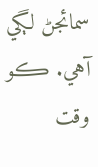سمائجڻ لڳي آهي. ڪو وقت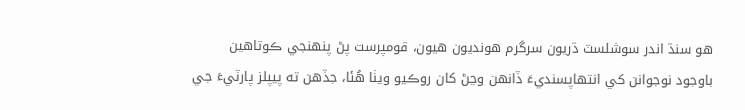هو سنڌ اندر سوشلسٽ ڌريون سرگرم هونديون هيون، قومپرست پڻ پنهنجي ڪوتاهين باوجود نوجوانن کي انتهاپسنديءَ ڏانهن وڃڻ کان روڪيو ويٺا هُئا، جڏهن ته پيپلز پارٽيءَ جي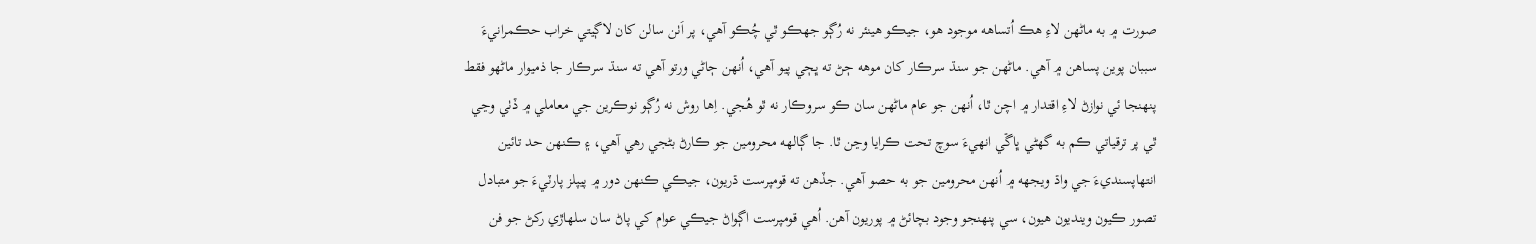صورت ۾ به ماڻهن لاءِ هڪ اُتساهه موجود هو، جيڪو هينئر نه رُڳو جهڪو ٿي چُڪو آهي، پر اَٺن سالن کان لاڳيتي خراب حڪمرانيءَ سببان پوين پساهن ۾ آهي. ماڻهن جو سنڌ سرڪار کان موهه ڄڻ ته ڀڄي پيو آهي، اُنهن ڄاڻي ورتو آهي ته سنڌ سرڪار جا ذميوار ماڻهو فقط پنهنجا ئي نوازڻ لاءِ اقتدار ۾ اچن ٿا، اُنهن جو عام ماڻهن سان ڪو سروڪار نه ٿو هُجي. اِها روش نه رُڳو نوڪرين جي معاملي ۾ ڏٺي وڃي ٿي پر ترقياتي ڪم به گهڻي ڀاڱي انهيءَ سوچ تحت ڪرايا وڃن ٿا. جا ڳالهه محرومين جو ڪارڻ بڻجي رهي آهي، ۽ ڪنهن حد تائين انتهاپسنديءَ جي واڌ ويجهه ۾ اُنهن محرومين جو به حصو آهي. جڏهن ته قومپرست ڌريون، جيڪي ڪنهن دور ۾ پيپلز پارٽيءَ جو متبادل تصور ڪيون وينديون هيون، سي پنهنجو وجود بچائڻ ۾ پوريون آهن. اُهي قومپرست اڳواڻ جيڪي عوام کي پاڻ سان سلهاڙي رکڻ جو فن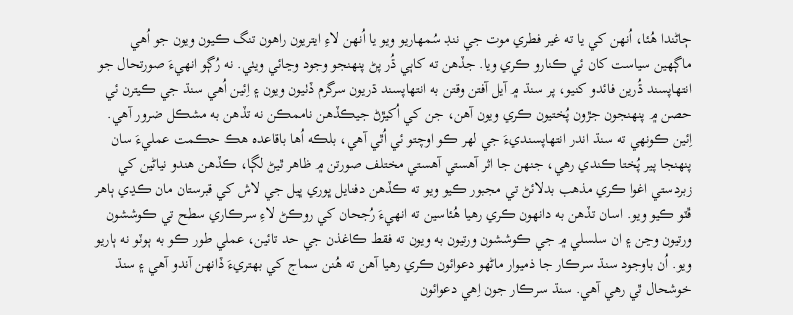ڄاڻندا هُئا، اُنهن کي يا ته غير فطري موت جي ننڊ سُمهاريو ويو يا اُنهن لاءِ ايتريون راهون تنگ ڪيون ويون جو اُهي ماڳهين سياست کان ئي ڪنارو ڪري ويا. جڏهن ته کاٻي ڌُر پڻ پنهنجو وجود وڃائي ويٺي. نه رُڳو انهيءَ صورتحال جو انتهاپسند ڌُرين فائدو کنيو، پر سنڌ ۾ آيل آفتن وقتن به انتهاپسند ڌريون سرگرم ڏٺيون ويون ۽ اِئين اُهي سنڌ جي ڪيترن ئي حصن ۾ پنهنجون جڙون پُختيون ڪري ويون آهن، جن کي اُکيڙڻ جيڪڏهن ناممڪن نه تڏهن به مشڪل ضرور آهي.
اِئين ڪونهي ته سنڌ اندر انتهاپسنديءَ جي لهر ڪو اوچتو ئي اُٿي آهي، بلڪه اُها باقاعده هڪ حڪمت عمليءَ سان پنهنجا پير پُختا ڪندي رهي، جنهن جا اثر آهستي آهستي مختلف صورتن ۾ ظاهر ٿيڻ لڳا، ڪڏهن هندو نياڻين کي زبردستي اغوا ڪري مذهب بدلائڻ تي مجبور ڪيو ويو ته ڪڏهن دفنايل ڀوري ڀيل جي لاش کي قبرستان مان ڪڍي ٻاهر ڦٽو ڪيو ويو. اسان تڏهن به دانهون ڪري رهيا هُئاسين ته انهيءَ رُجحان کي روڪڻ لاءِ سرڪاري سطح تي ڪوششون ورتيون وڃن ۽ ان سلسلي ۾ جي ڪوششون ورتيون به ويون ته فقط ڪاغذن جي حد تائين، عملي طور ڪو به ٻوٽو نه ٻاريو ويو. اُن باوجود سنڌ سرڪار جا ذميوار ماڻهو دعوائون ڪري رهيا آهن ته هُنن سماج کي بهتريءَ ڏانهن آندو آهي ۽ سنڌ خوشحال ٿي رهي آهي. سنڌ سرڪار جون اِهي دعوائون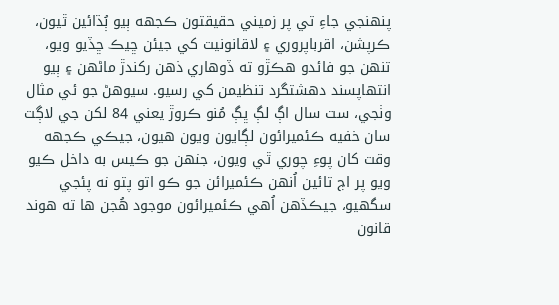پنهنجي جاءِ تي پر زميني حقيقتون ڪجهه ٻيو ٻُڌائين ٿيون، ڪرپشن، اقرباپروري ۽ لاقانونيت کي جيئن ڇيڪ ڇڏيو ويو، تنهن جو فائدو هڪڙو ته ڏوهاري ذهن رکندڙ ماڻهن ۽ ٻيو انتهاپسند دهشتگرد تنظيمن کي رسيو. سيوهڻ جو ئي مثال وٺجي، ست سال اڳ لڳ ڀڳ مُنو ڪروڙ يعني 84 لکن جي لاڳت سان خفيه ڪئميرائون لڳايون ويون هيون، جيڪي ڪجهه وقت کان پوءِ چوري ٿي ويون، جنهن جو ڪيس به داخل ڪيو ويو پر اڄ تائين اُنهن ڪئميرائن جو ڪو اتو پتو نه پئجي سگهيو، جيڪڏهن اُهي ڪئميرائون موجود هُجن ها ته هوند قانون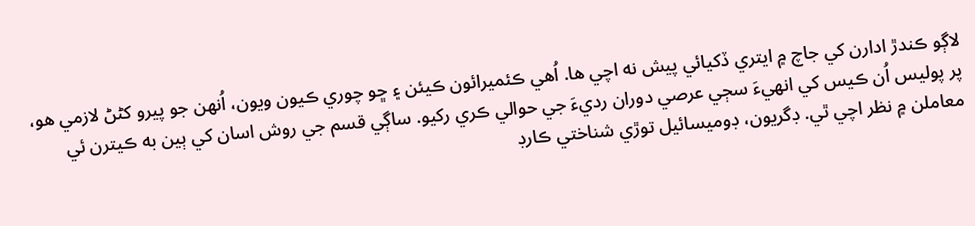لاڳو ڪندڙ ادارن کي جاچ ۾ ايتري ڏکيائي پيش نه اچي ها. اُهي ڪئميرائون ڪيئن ۽ ڇو چوري ڪيون ويون، اُنهن جو پيرو کڻڻ لازمي هو، پر پوليس اُن ڪيس کي انهيءَ سڄي عرصي دوران رديءَ جي حوالي ڪري رکيو. ساڳي قسم جي روش اسان کي ٻين به ڪيترن ئي معاملن ۾ نظر اچي ٿي. ڊگريون، ڊوميسائيل توڙي شناختي ڪارڊ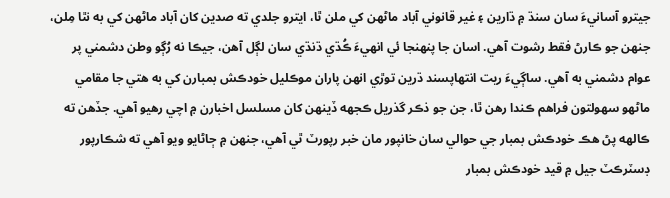جيترو آسانيءَ سان سنڌ ۾ ڌارين ۽ غير قانوني آباد ماڻهن کي ملن ٿا، ايترو جلدي ته صدين کان آباد ماڻهن کي به نٿا مِلن، جنهن جو ڪارڻ فقط رشوت آهي. اسان جا پنهنجا ئي انهيءَ ڪُڌي ڌنڌي سان لڳل آهن، جيڪا نه رُڳو وطن دشمني پر عوام دشمني به آهي. ساڳيءَ ريت انتهاپسند ڌرين توڙي انهن پاران موڪليل خودڪش بمبارن کي به هتي جا مقامي ماڻهو سهولتون فراهم ڪندا رهن ٿا، جن جو ذڪر گذريل ڪجهه ڏينهن کان مسلسل اخبارن ۾ اچي رهيو آهي. جڏهن ته ڪالهه پڻ هڪ خودڪش بمبار جي حوالي سان خانپور مان خبر رپورٽ ٿي آهي، جنهن ۾ ڄاڻايو ويو آهي ته شڪارپور ڊسٽرڪٽ جيل ۾ قيد خودڪش بمبار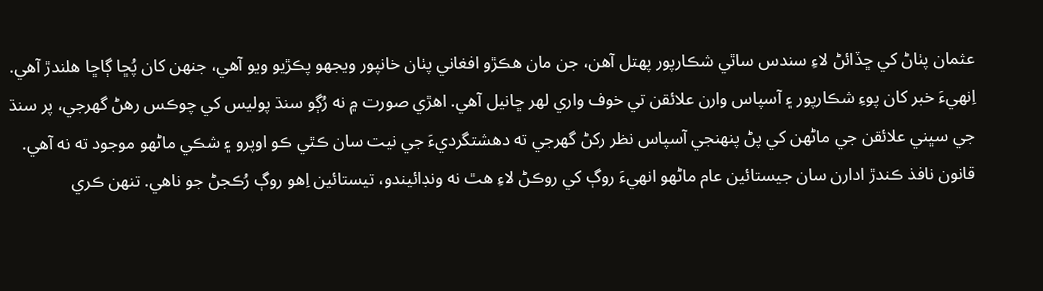عثمان پٺاڻ کي ڇڏائڻ لاءِ سندس ساٿي شڪارپور پهتل آهن، جن مان هڪڙو افغاني پٺان خانپور ويجهو پڪڙيو ويو آهي، جنهن کان پُڇا ڳاڇا هلندڙ آهي. اِنهيءَ خبر کان پوءِ شڪارپور ۽ آسپاس وارن علائقن تي خوف واري لهر ڇانيل آهي. اهڙي صورت ۾ نه رُڳو سنڌ پوليس کي چوڪس رهڻ گهرجي، پر سنڌ جي سڀني علائقن جي ماڻهن کي پڻ پنهنجي آسپاس نظر رکڻ گهرجي ته دهشتگرديءَ جي نيت سان ڪٿي ڪو اوپرو ۽ شڪي ماڻهو موجود ته نه آهي. قانون نافذ ڪندڙ ادارن سان جيستائين عام ماڻهو انهيءَ روڳ کي روڪڻ لاءِ هٿ نه ونڊائيندو، تيستائين اِهو روڳ رُڪجڻ جو ناهي. تنهن ڪري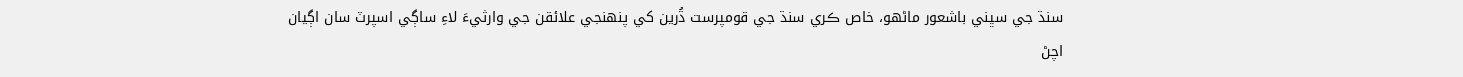سنڌ جي سڀني باشعور ماڻهو، خاص ڪري سنڌ جي قومپرست ڌُرين کي پنهنجي علائقن جي وارثيءَ لاءِ ساڳي اسپرٽ سان اڳيان اچڻ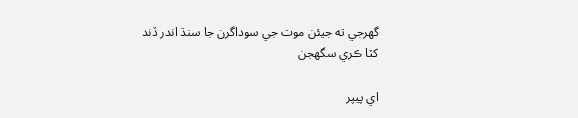گهرجي ته جيئن موت جي سوداگرن جا سنڌ اندر ڏند کٽا ڪري سگهجن

اي پيپر